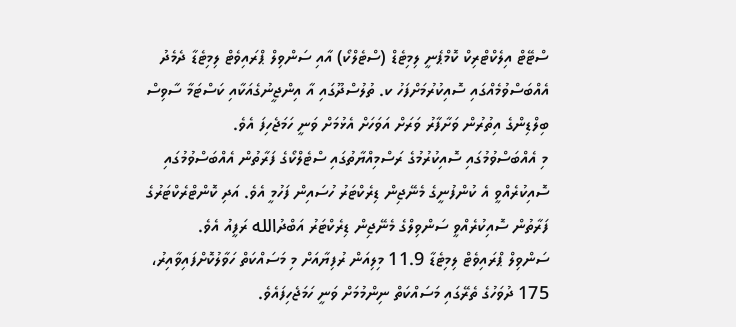ސްޓޭޓް އިލެކްޓްރިކް ކޮމްޕެނީ ލިމިޓެޑް (ސްޓެލްކޯ) އާއި ސަންވިލް ޕްރައިވެޓް ލިމިޓެޑާ ދެމެދު އެއްބަސްވުމެއްގައި ސޮއިކުރުމަށްފަހު ކ. ތުލުސްދޫގައި އާ އިންޖީނުގެއަކާއި ކަސްޓަމާ ސާވިސް ބިލްޑިންގެ އިތުރުން ވަށާފާރު ވަރަށް އަވަހަށް އެޅުމަށް ވަނީ ހަމަޖެހިފަ އެވެ.
މި އެއްބަސްވުމުގައި ސޮއިކުރުމުގެ ރަސްމިއްޔާތުގައި ސްޓެލްކޯގެ ފަރާތުން އެއްބަސްވުމުގައި ސޮއިކުރެއްވީ އެ ކުންފުނީގެ މެނޭޖިން ޑިރެކްޓަރު ހުސައިން ފަހުމީ އެވެ. އަދި ކޮންޓްރެކްޓަރުގެ ފަރާތުން ސޮއިކުރެއްވީ ސަންވިލްގެ މެނޭޖިން ޑިރެކްޓަރު އަބްދުالله ރަފީއު އެވެ.
ސަންވިލް ޕްރައިވެޓް ލިމިޓެޑާ 11.9 މިލިއަން ރުފިޔާއަށް މި މަސައްކަތް ހަވާލުކޮށްފައިވާއިރު، 175 ދުވަހުގެ ތެރޭގައި މަސައްކަތް ނިންމުމަށް ވަނީ ހަމަޖެހިފައެވެ.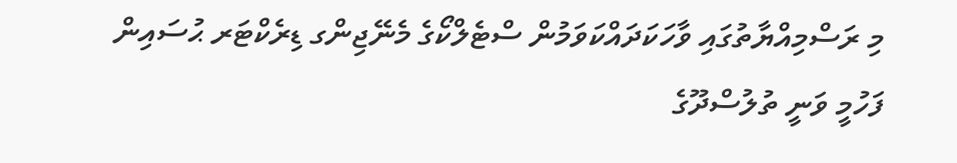މި ރަސްމިއްޔާތުގައި ވާހަކަދައްކަވަމުން ސްޓެލްކޯގެ މެނޭޖިންގ ޑިރެކްޓަރ ޙުސައިން ފަހުމީ ވަނީ ތުލުސްދޫގެ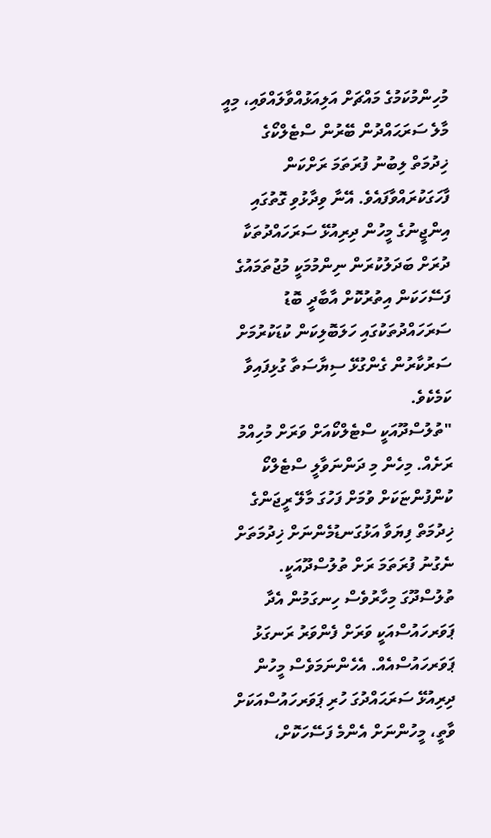މުހިންމުކަމުގެ މައްޗަށް އަލިއަޅުއްވާލައްވައި، މިއީ މާލެ ސަރަޙައްދުން ބޭރުން ސްޓެލްކޯގެ ޚިދުމަތް ލިބުނު ފުރަތަމަ ރަށްކަން ފާހަގަކުރައްވާފައެވެ. އޭނާ ވިދާޅުވި ގޮތުގައި އިންޖީނުގެ މީހުން ދިރިއުޅޭ ސަރަހައްދުތަކާ ދުރަށް ބަދަލުކުރަން ނިންމުމަކީ މުޖުތަމައުގެ ފަސޭހަކަން އިތުރުކޮށް އާބާދީ ބޮޑު ސަރަހައްދުތަކުގައި ހަލަބޮލިކަން ކުޑަކުރުމަށް ސަރުކާރުން ގެންގުޅޭ ސިޔާސަތާ ގުޅިފައިވާ ކަމެކެވެ.
"ތުލުސްދޫއަކީ ސްޓެލްކޯއަށް ވަރަށް މުހިއްމު ރަށެއް. މިހެން މި ދަންނަވާލީ ސްޓެލްކޯ ކުންފުންޏަކަށް ވުމަށް ފަހުގަ މާލޭ ރީޖަންގެ ޚިދުމަތް ފިޔަވާ އަޅުގަނޑުމެންނަށް ޚިދުމަތަށް ނެގުނު ފުރަތަމަ ރަށް ތުލުސްދޫއަކީ. ތުލުސްދޫގަ މިހާރުވެސް ހިނގަމުން އެދާ ޕަވަރހައުސްއަކީ ވަރަށް ފެންވަރު ރަނގަޅު ޕަވަރހައުސްއެއް. އެހެންނަމަވެސް މީހުން ދިރިއުޅޭ ސަރަޙައްދުގަ ހުރި ޕަވަރހައުސްއަކަށް ވާތީ، މީހުންނަށް އެންމެ ފަސޭހަކޮށް،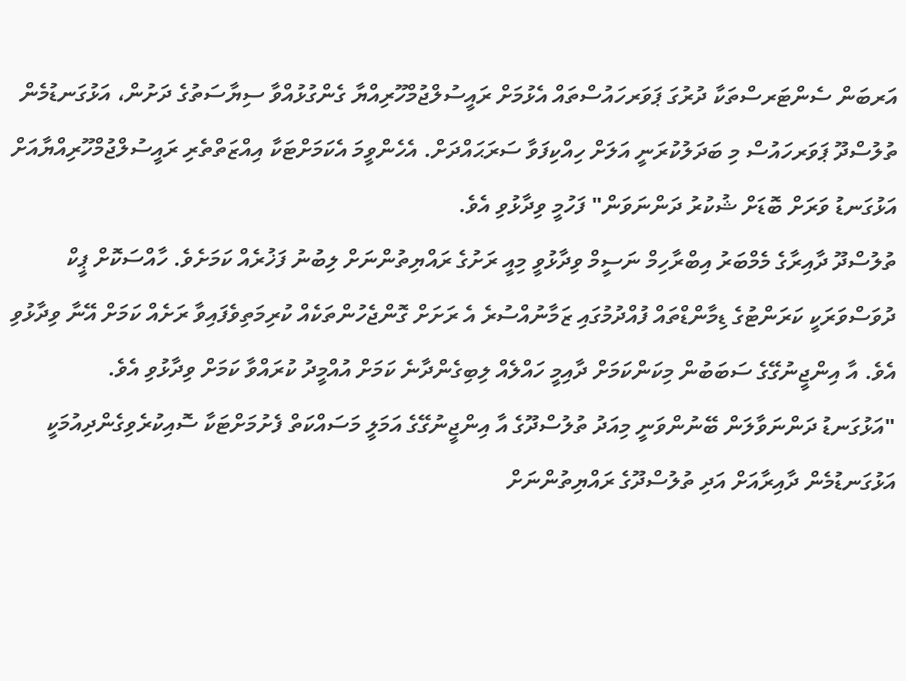އަރބަން ސެންޓަރސްތަކާ ދުރުގަ ޕަވަރހައުސްތައް އެޅުމަށް ރައީސުލްޖުމްހޫރިއްޔާ ގެންގުޅުއްވާ ސިޔާސަތުގެ ދަށުން، އަޅުގަނޑުމެން ތުލުސްދޫ ޕަވަރހައުސް މި ބަދަލުކުރަނީ އަލަށް ހިއްކިފަވާ ސަރަޙައްދަށް. އެހެންވީމަ އެކަމަށްޓަކާ އިއްޒަތްތެރި ރައީސުލްޖުމްހޫރިއްޔާއަށް އަޅުގަނޑު ވަރަށް ބޮޑަށް ޝުކުރު ދަންނަވަން" ފަހުމީ ވިދާޅުވި އެވެ.
ތުލުސްދޫ ދާއިރާގެ މެމްބަރު އިބްރާހިމް ނަސީމް ވިދާޅުވީ މިއީ ރަށުގެ ރައްޔިތުންނަށް ލިބުނު ފަޚުރެއް ކަމަށެވެ. ހާއްސަކޮށް ޕީކް ދުވަސްވަރަކީ ކަރަންޓުގެ ޑިމާންޑްތައް ފުއްދުމުގައި ޒަމާނުއްސުރެ އެ ރަށަށް ގޮންޖެހުންތަކެއް ކުރިމަތިވެފައިވާ ރަށެއް ކަމަށް އޭނާ ވިދާޅުވި އެވެ. އާ އިންޖީނުގޭގެ ސަބަބުން މިކަންކަމަށް ދާއިމީ ހައްލެއް ލިބިގެންދާނެ ކަމަށް އުއްމީދު ކުރައްވާ ކަމަށް ވިދާޅުވި އެވެ.
"އަޅުގަނޑު ދަންނަވާލަން ބޭނުންވަނީ މިއަދު ތުލުސްދޫގެ އާ އިންޖީނުގޭގެ އަމަލީ މަސައްކަތް ފެށުމަށްޓަކާ ސޮއިކުރެވިގެންދިއުމަކީ އަޅުގަނޑުމެން ދާއިރާއަށް އަދި ތުލުސްދޫގެ ރައްޔިތުންނަށް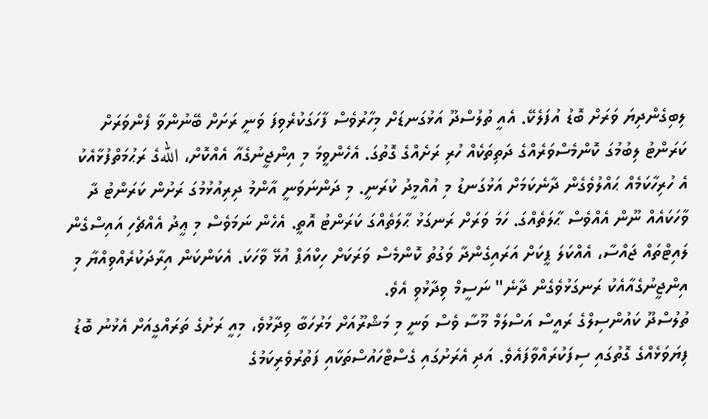ލިބިގެންދިޔަ ވަރަށް ބޮޑު އުފަލެކޭ. އެއީ ތުލުސްދޫ އަޅުގަނޑަށް މިހާރުވެސް ފާހަގަކުރެވިފަ ވަނީ ރަށަށް ބޭނުންވާ ފެންވަރަށް ކަރަންޓު ލިބުމުގަ ކޮންމެސްވަރެއްގެ ދަތިތަކެއް ހުރި ރަށެއްގެ ގޮތުގަ. އެހެންވީމަ މި އިންޖީނުގެއާ އެއްކޮށް، اللهގެ ރަޙުމަތްފުޅާއެކު އެ ހުރިހާކަމެއް ޙައްލުވެގެން ދާނެކަމަށް އަޅުގަނޑު މި އުއްމީދު ކުރަނީ. މި ދަންނަވަނީ އާންމު ދިރިއުޅުމުގަ ރަށުން ކަރަންޓު ދާ ވާހަކައެއް ނޫން އެއްވެސް ޙާލަތެއްގަ. ހަމަ ވަރަށް ރަނގަޅު ޙާލަތެއްގަ ކަރަންޓު އޮތީ. އެހެން ނަމަވެސް މި ޢީދު އެއްޗެހި އައިސްގެން ލައިޓްތައް ޖައްސާ، އެއްކަލަ ޕީކަށް އަރައިގެންދާ ވަގުތު ކޮންމެސް ވަރަކަށް ހިކްއަޕް އުޅޭ ވާހަކަ. އެކަންކަން އިރާދަކުރެއްވިއްޔާ މި އިންޖީނުގެއާއެކު ރަނގަޅުވެގެން ދާނެ" ނަސީމް ވިދާޅުވި އެވެ.
ތުލުސްދޫ ކައުންސިލްގެ ރައީސް އަސްލަމް މޫސާ ވެސް ވަނީ މި މަޝްރޫއަށް މަރުހަބާ ވިދާޅުވެ، މިއީ ރަށުގެ ތަރައްގީއަށް އެޅުނު ބޮޑު ފިޔަވަޅެއްގެ ގޮތުގައި ސިފަކުރައްވާފައެވެ. އަދި އެރަށުގައި ގެސްޓްހައުސްތަކާއި ފަތުރުވެރިކަމުގެ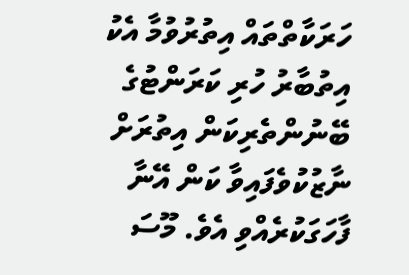ހަރަކާތްތައް އިތުރުވުމާ އެކު އިތުބާރު ހުރި ކަރަންޓުގެ ބޭނުންތެރިކަން އިތުރަށް ނާޒުކުވެފައިވާ ކަން އޭނާ ފާހަގަކުރެއްވި އެވެ. މޫސަ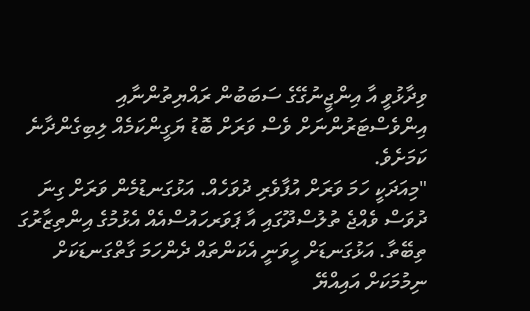ވިދާޅުވީ އާ އިންޖީނުގޭގެ ސަބަބުން ރައްޔިތުންނާއި އިންވެސްޓަރުންނަށް ވެސް ވަރަށް ބޮޑު ޔަގީންކަމެއް ލިބިގެންދާނެ ކަމަށެވެ.
"މިއަދަކީ ހަމަ ވަރަށް އުފާވެރި ދުވަހެއް. އަޅުގަނޑުމެން ވަރަށް ގިނަ ދުވަސް ވެއްޖެ ތުލުސްދޫގައި އާ ޕަވަރހައުސްއެއް އެޅުމުގެ އިންތިޒާރުގަ ތިބޭތާ. އަޅުގަނޑަށް ހީވަނީ އެކަންތައް ދެންހަމަ ގާތްގަނޑަކަށް ނިމުމަކަށް އައިއްޔޭ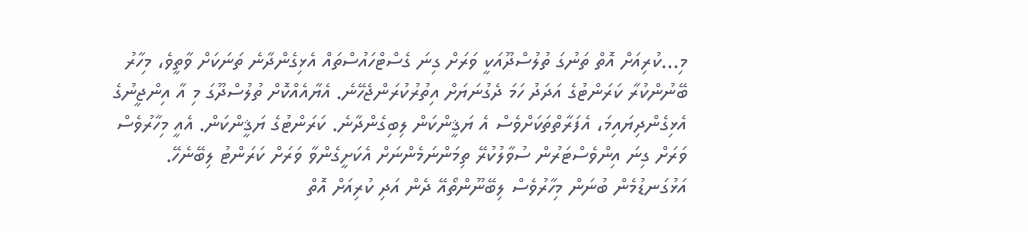މި...ކުރިއަށް އޮތް ތަނުގަ ތުލުސްދޫއަކީ ވަރަށް ގިނަ ގެސްޓްހައުސްތައް އެޅިގެންދާނެ ތަނަކަށް ވާތީވެ، މިހާރު ބޭނުންކުރާ ކަރަންޓުގެ އަދަދު ހަމަ ދެގުނަޔަށް އިތުރުކުރަންޖެހޭނެ. އެޔާއެއްކޮށް ތުލުސްދޫގަ މި އާ އިންޖީނުގެ އެޅިގެންދިޔައިމަ، އެފަރާތްތަކަށްވެސް އެ ޔަޤީންކަން ލިބިގެންދާނެ. ކަރަންޓުގެ ޔަޤީންކަން. އެއީ މިހާރުވެސް ވަރަށް ގިނަ އިންވެސްޓަރުން ސުވާލުކުރޭ ތިމަންނަމެންނަށް އެކަށީގެންވާ ވަރަށް ކަރަންޓު ލިބޭނެހޭ. އަޅުގަނޑުމެން ބުނަން މިހާރުވެސް ލިބޭނޫންތޯއޭ ދެން އަދި ކުރިއަށް އޮތް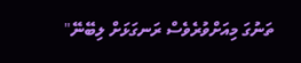ތަނުގަ މިއަށްވުރެވެސް ރަނގަޅަށް ލިބޭނޭ"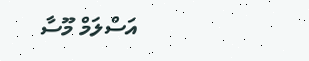އަސްލަމް މޫސާ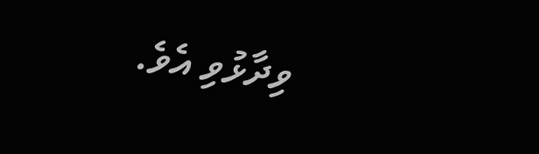ވިދާޅުވި އެވެ.